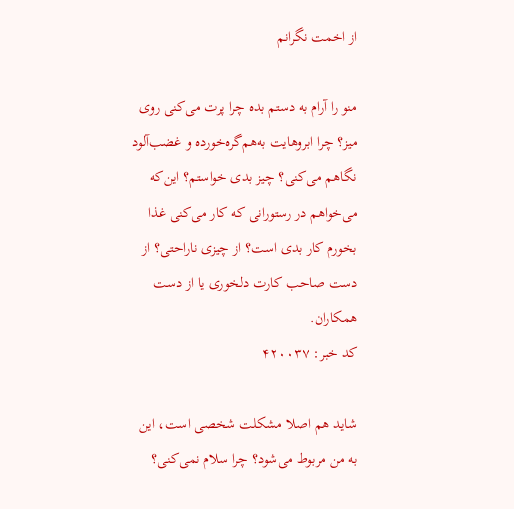از اخمت نگرانم

منو را آرام به دستم بده چرا پرت می‌کنی روی میز؟ چرا ابروهایت به‌هم‌گره‌خورده و غضب‌آلود نگاهم می‌کنی؟ چیز بدی خواستم؟ این‌که می‌خواهم در رستورانی که کار می‌کنی غذا بخورم کار بدی است؟ از چیزی ناراحتی؟ از دست صاحب کارت دلخوری یا از دست همکاران.
کد خبر: ۴۲۰۰۳۷

شاید هم اصلا مشکلت شخصی است، این به من مربوط می‌شود؟ چرا سلام نمی‌کنی؟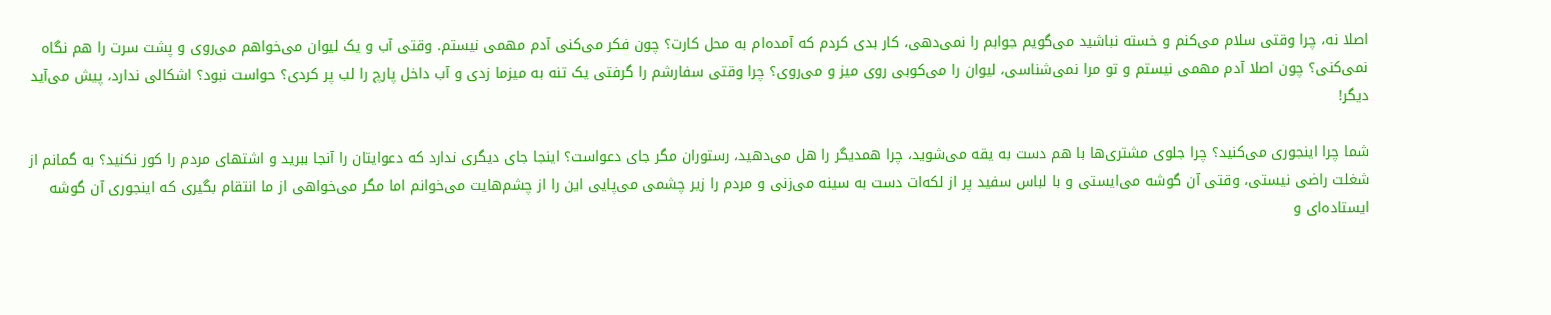اصلا نه، چرا وقتی سلام می‌کنم و خسته نباشید می‌گویم جوابم را نمی‌دهی، کار بدی کردم که آمده‌ام به محل کارت؟ چون فکر می‌کنی آدم مهمی نیستم. وقتی آب و یک لیوان می‌خواهم می‌روی و پشت سرت را هم نگاه نمی‌کنی؟ چون اصلا آدم مهمی نیستم و تو مرا نمی‌شناسی، لیوان را می‌کوبی روی میز و می‌روی؟ چرا وقتی سفارشم را گرفتی یک تنه به میزما زدی و آب داخل پارچ را لب پر کردی؟ حواست نبود؟ اشکالی ندارد، پیش می‌آید دیگر!

شما چرا اینجوری می‌کنید؟ چرا جلوی مشتری‌ها با هم دست به یقه می‌شوید، چرا همدیگر را هل می‌دهید، رستوران مگر جای دعواست؟ اینجا جای دیگری ندارد که دعوایتان را آنجا ببرید و اشتهای مردم را کور نکنید؟ به گمانم از شغلت راضی نیستی، وقتی آن گوشه می‌ایستی و با لباس سفید پر از لکه‌ات دست به سینه می‌زنی و مردم را زیر چشمی می‌پایی این را از چشم‌هایت می‌خوانم اما مگر می‌خواهی از ما انتقام بگیری که اینجوری آن گوشه ایستاده‌ای و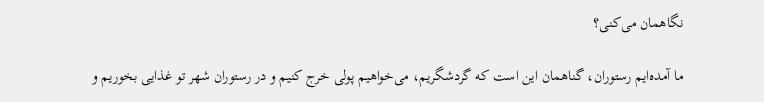نگاهمان می‌کنی؟

ما آمده‌ایم رستوران، گناهمان این است که گردشگریم، می‌خواهیم پولی خرج کنیم و در رستوران شهر تو غذایی بخوریم و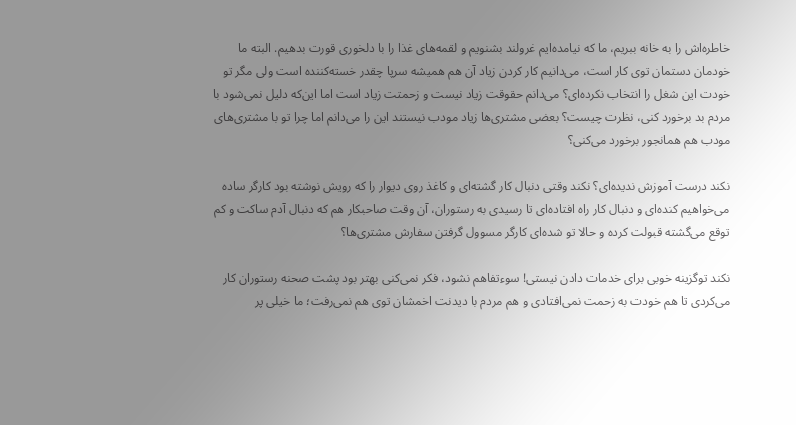خاطره‌اش را به خانه ببریم، ما که نیامده‌ایم غرولند بشنویم و لقمه‌های غذا را با دلخوری قورت بدهیم. البته ما خودمان دستمان توی کار است، می‌دانیم کار کردن زیاد آن هم همیشه سرپا چقدر خسته‌کننده است ولی مگر تو خودت این شغل را انتخاب نکرده‌ای؟ می‌دانم حقوقت زیاد نیست و زحمتت زیاد است اما این‌که دلیل نمی‌شود با مردم بد برخورد کنی، نظرت چیست؟ بعضی مشتری‌ها زیاد مودب نیستند این را می‌دانم اما چرا تو با مشتری‌های مودب هم همانجور برخورد می‌کنی؟

نکند درست آموزش ندیده‌ای؟ نکند وقتی دنبال کار گشته‌ای و کاغذ روی دیوار را که رویش نوشته بود کارگر ساده می‌خواهیم کنده‌ای و دنبال کار راه افتاده‌ای تا رسیدی به رستوران، آن وقت صاحبکار هم که دنبال آدم ساکت و کم توقع می‌گشته قبولت کرده و حالا تو شده‌ای کارگر مسوول گرفتن سفارش مشتری‌ها؟

نکند توگزینه خوبی برای خدمات دادن نیستی! سوءتفاهم نشود، فکر نمی‌کنی بهتر بود پشت صحنه رستوران کار می‌کردی تا هم خودت به زحمت نمی‌افتادی و هم مردم با دیدنت اخمشان توی هم نمی‌رفت؛ ما خیلی پر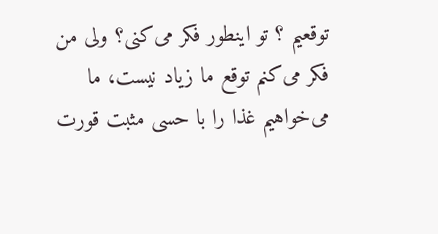توقعیم ؟ تو اینطور فکر می‌کنی؟ ولی من فکر می‌کنم توقع ما زیاد نیست، ما می‌خواهیم غذا را با حسی مثبت قورت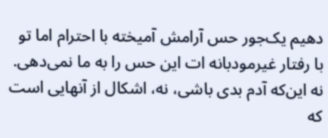دهیم یک‌‌جور حس آرامش آمیخته با احترام اما تو با رفتار غیرمودبانه ات این حس را به ما نمی‌دهی. نه این‌که آدم بدی باشی، نه، اشکال از آنهایی است که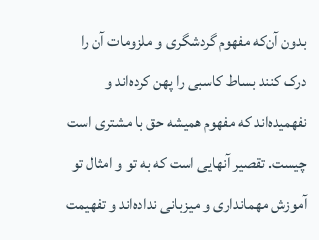بدون آن‌که مفهوم گردشگری و ملزومات آن را درک کنند بساط کاسبی را پهن کرده‌اند و نفهمیده‌اند که مفهوم همیشه حق با مشتری است چیست. تقصیر آنهایی است که به تو و امثال تو آموزش مهمانداری و میزبانی نداده‌اند و تفهیمت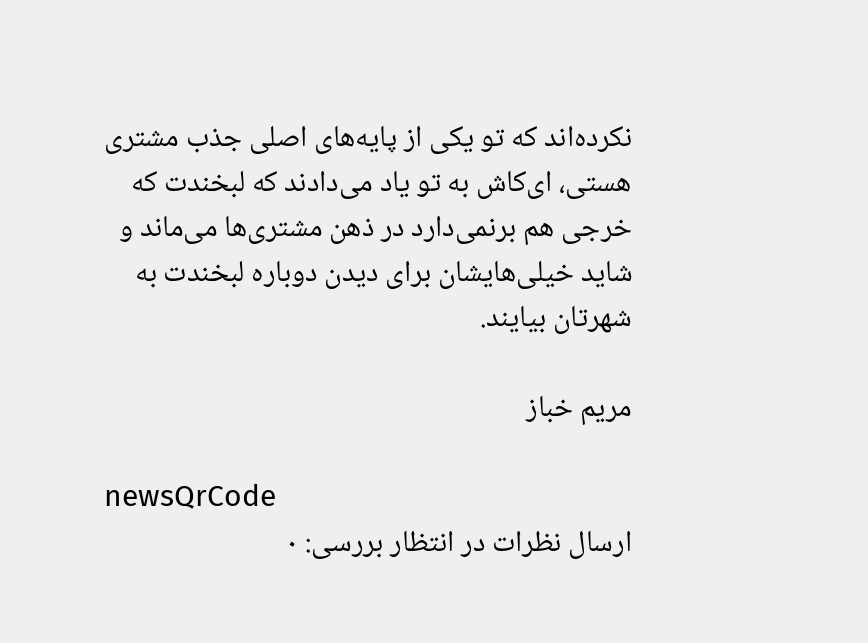نکرده‌اند که تو یکی از پایه‌های اصلی جذب مشتری هستی، ای‌کاش به تو یاد می‌دادند که لبخندت که خرجی هم برنمی‌دارد در ذهن مشتری‌ها می‌ماند و شاید خیلی‌هایشان برای دیدن دوباره لبخندت به شهرتان بیایند.

مریم خباز

newsQrCode
ارسال نظرات در انتظار بررسی: ۰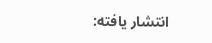انتشار یافته: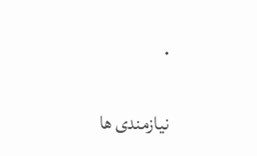۰

نیازمندی ها